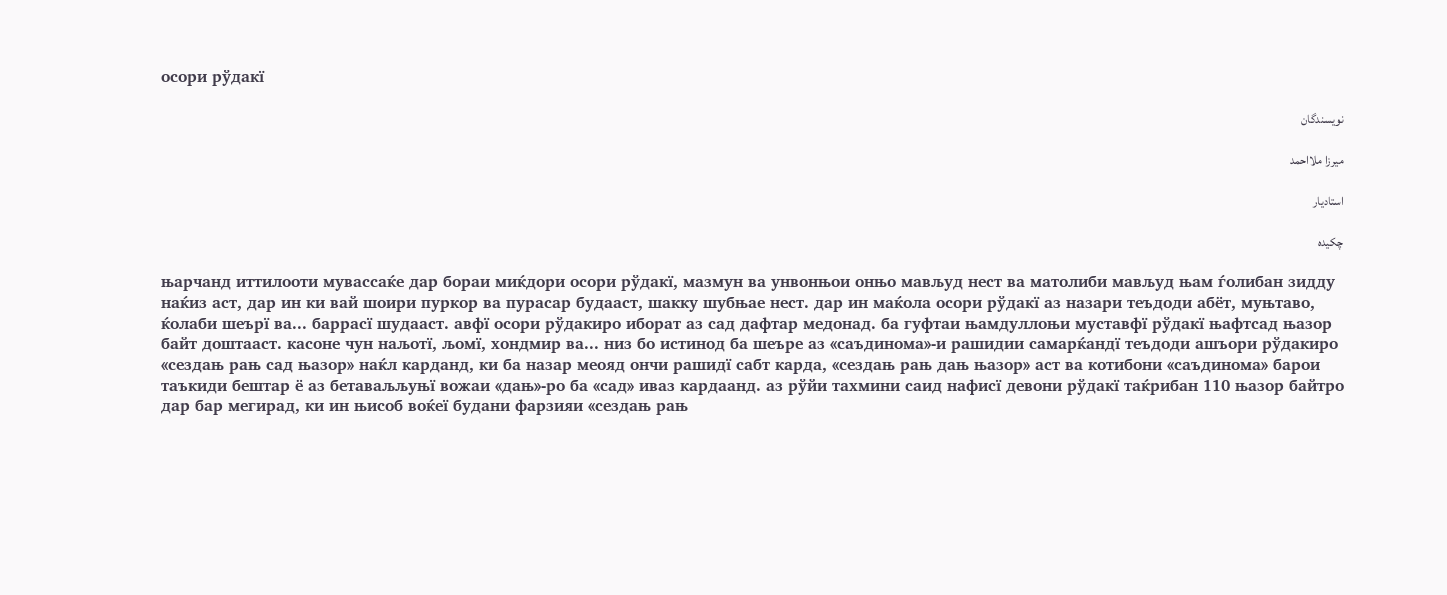осори рўдакї

نویسندگان

میرزا ملااحمد

استادیار

چکیده

њарчанд иттилооти мувассаќе дар бораи миќдори осори рўдакї, мазмун ва унвонњои онњо мављуд нест ва матолиби мављуд њам ѓолибан зидду наќиз аст, дар ин ки вай шоири пуркор ва пурасар будааст, шакку шубњае нест. дар ин маќола осори рўдакї аз назари теъдоди абёт, муњтаво, ќолаби шеърї ва... баррасї шудааст. авфї осори рўдакиро иборат аз сад дафтар медонад. ба гуфтаи њамдуллоњи муставфї рўдакї њафтсад њазор байт доштааст. касоне чун наљотї, љомї, хондмир ва... низ бо истинод ба шеъре аз «саъдинома»-и рашидии самарќандї теъдоди ашъори рўдакиро «сездањ рањ сад њазор» наќл карданд, ки ба назар меояд ончи рашидї сабт карда, «сездањ рањ дањ њазор» аст ва котибони «саъдинома» барои таъкиди бештар ё аз бетаваљљуњї вожаи «дањ»-ро ба «сад» иваз кардаанд. аз рўйи тахмини саид нафисї девони рўдакї таќрибан 110 њазор байтро дар бар мегирад, ки ин њисоб воќеї будани фарзияи «сездањ рањ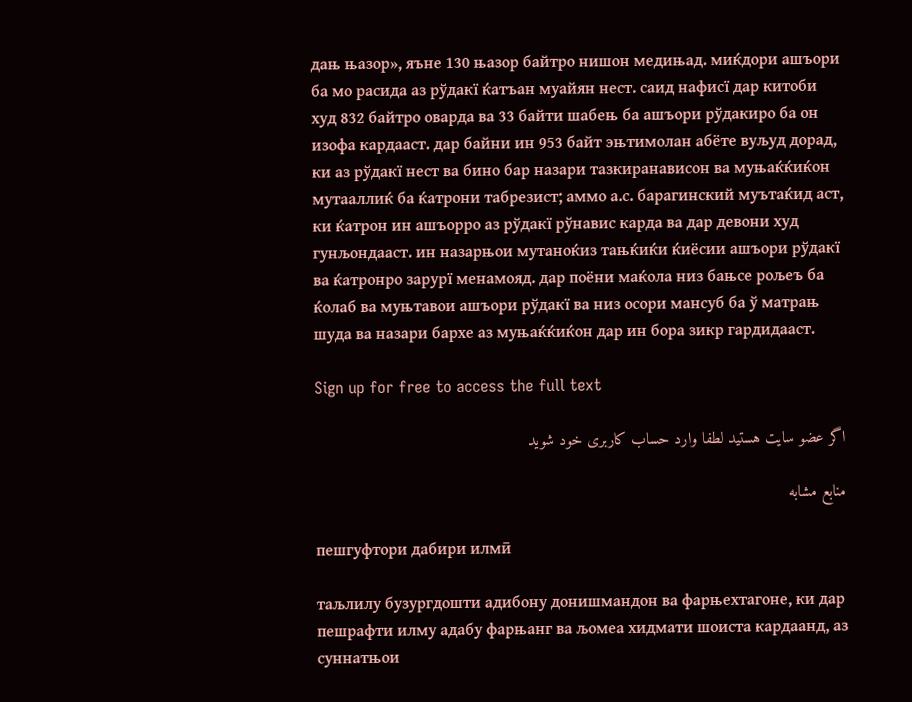дањ њазор», яъне 130 њазор байтро нишон медињад. миќдори ашъори ба мо расида аз рўдакї ќатъан муайян нест. саид нафисї дар китоби худ 832 байтро оварда ва 33 байти шабењ ба ашъори рўдакиро ба он изофа кардааст. дар байни ин 953 байт эњтимолан абёте вуљуд дорад, ки аз рўдакї нест ва бино бар назари тазкиранависон ва муњаќќиќон мутааллиќ ба ќатрони табрезист; аммо а.с. барагинский муътаќид аст, ки ќатрон ин ашъорро аз рўдакї рўнавис карда ва дар девони худ гунљондааст. ин назарњои мутаноќиз тањќиќи ќиёсии ашъори рўдакї ва ќатронро зарурї менамояд. дар поёни маќола низ бањсе рољеъ ба ќолаб ва муњтавои ашъори рўдакї ва низ осори мансуб ба ў матрањ шуда ва назари бархе аз муњаќќиќон дар ин бора зикр гардидааст.

Sign up for free to access the full text

اگر عضو سایت هستید لطفا وارد حساب کاربری خود شوید

منابع مشابه

пешгуфтори дабири илмӣ

таљлилу бузургдошти адибону донишмандон ва фарњехтагоне, ки дар пешрафти илму адабу фарњанг ва љомеа хидмати шоиста кардаанд, аз суннатњои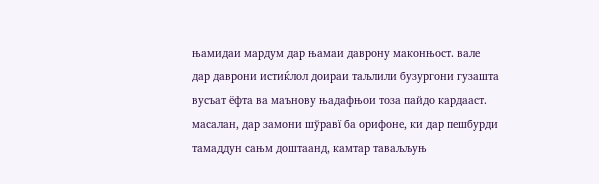њамидаи мардум дар њамаи даврону маконњост. вале дар даврони истиќлол доираи таљлили бузургони гузашта вусъат ёфта ва маънову њадафњои тоза пайдо кардааст. масалан, дар замони шўравї ба орифоне, ки дар пешбурди тамаддун сањм доштаанд, камтар таваљљуњ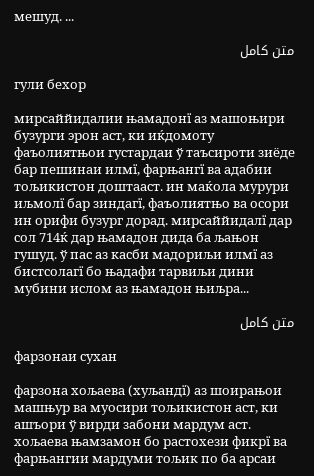мешуд. ...

متن کامل

гули бехор

мирсаййидалии њамадонї аз машоњири бузурги эрон аст, ки иќдомоту фаъолиятњои густардаи ў таъсироти зиёде бар пешинаи илмї, фарњангї ва адабии тољикистон доштааст. ин маќола мурури иљмолї бар зиндагї, фаъолиятњо ва осори ин орифи бузург дорад. мирсаййидалї дар сол 714ќ дар њамадон дида ба љањон гушуд. ў пас аз касби мадориљи илмї аз бистсолагї бо њадафи тарвиљи дини мубини ислом аз њамадон њиљра...

متن کامل

фарзонаи сухан

фарзона хољаева (хуљандї) аз шоирањои машњур ва муосири тољикистон аст, ки ашъори ў вирди забони мардум аст. хољаева њамзамон бо растохези фикрї ва фарњангии мардуми тољик по ба арсаи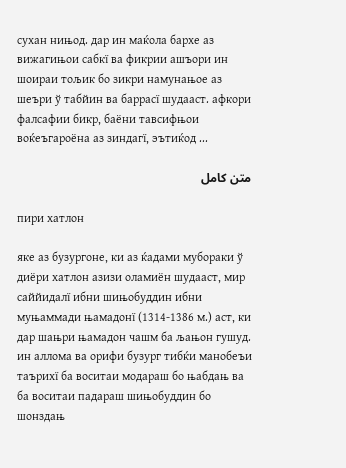сухан нињод. дар ин маќола бархе аз вижагињои сабкї ва фикрии ашъори ин шоираи тољик бо зикри намунањое аз шеъри ў табйин ва баррасї шудааст. афкори фалсафии бикр, баёни тавсифњои воќеъгароёна аз зиндагї, эътиќод ...

متن کامل

пири хатлон

яке аз бузургоне, ки аз ќадами мубораки ў диёри хатлон азизи оламиён шудааст, мир саййидалї ибни шињобуддин ибни муњаммади њамадонї (1314-1386 м.) аст, ки дар шањри њамадон чашм ба љањон гушуд. ин аллома ва орифи бузург тибќи манобеъи таърихї ба воситаи модараш бо њабдањ ва ба воситаи падараш шињобуддин бо шонздањ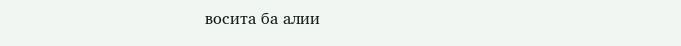восита ба алии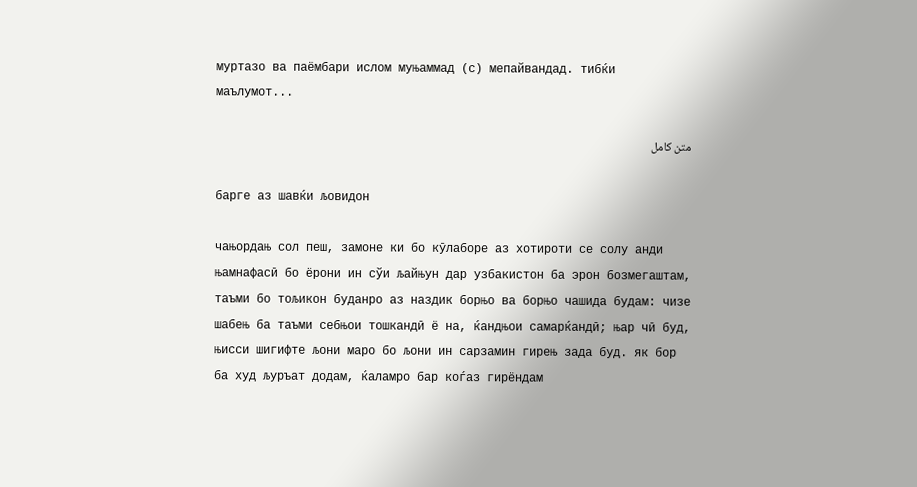муртазо ва паёмбари ислом муњаммад (с) мепайвандад. тибќи маълумот...

متن کامل

барге аз шавќи љовидон

чањордањ сол пеш, замоне ки бо кӯлаборе аз хотироти се солу анди њамнафасӣ бо ёрони ин сўи љайњун дар узбакистон ба эрон бозмегаштам, таъми бо тољикон буданро аз наздик борњо ва борњо чашида будам: чизе шабењ ба таъми себњои тошкандӣ ё на, ќандњои самарќандӣ; њар чӣ буд, њисси шигифте љони маро бо љони ин сарзамин гирењ зада буд. як бор ба худ љуръат додам, ќаламро бар коѓаз гирёндам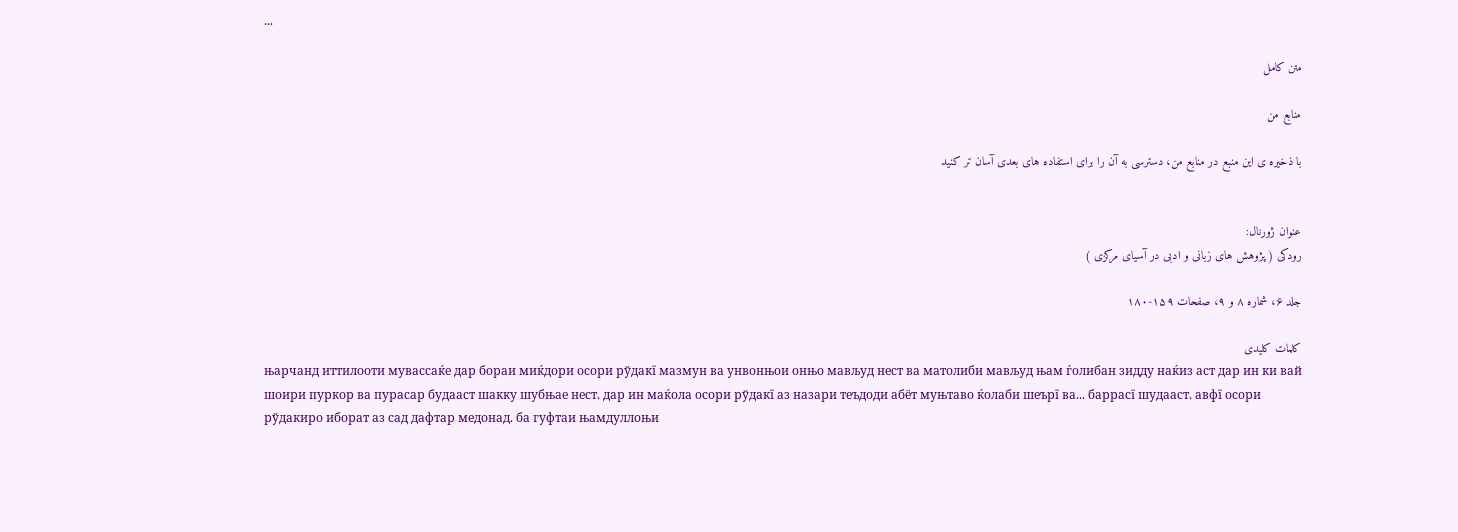...

متن کامل

منابع من

با ذخیره ی این منبع در منابع من، دسترسی به آن را برای استفاده های بعدی آسان تر کنید


عنوان ژورنال:
رودکی ( پژوهش های زبانی و ادبی در آسیای مرکزی )

جلد ۶، شماره ۸ و ۹، صفحات ۱۵۹-۱۸۰

کلمات کلیدی
њарчанд иттилооти мувассаќе дар бораи миќдори осори рўдакї мазмун ва унвонњои онњо мављуд нест ва матолиби мављуд њам ѓолибан зидду наќиз аст дар ин ки вай шоири пуркор ва пурасар будааст шакку шубњае нест. дар ин маќола осори рўдакї аз назари теъдоди абёт муњтаво ќолаби шеърї ва... баррасї шудааст. авфї осори рўдакиро иборат аз сад дафтар медонад. ба гуфтаи њамдуллоњи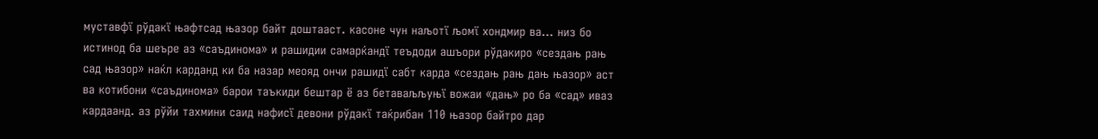муставфї рўдакї њафтсад њазор байт доштааст. касоне чун наљотї љомї хондмир ва... низ бо истинод ба шеъре аз «саъдинома» и рашидии самарќандї теъдоди ашъори рўдакиро «сездањ рањ сад њазор» наќл карданд ки ба назар меояд ончи рашидї сабт карда «сездањ рањ дањ њазор» аст ва котибони «саъдинома» барои таъкиди бештар ё аз бетаваљљуњї вожаи «дањ» ро ба «сад» иваз кардаанд. аз рўйи тахмини саид нафисї девони рўдакї таќрибан 110 њазор байтро дар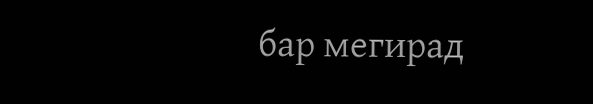бар мегирад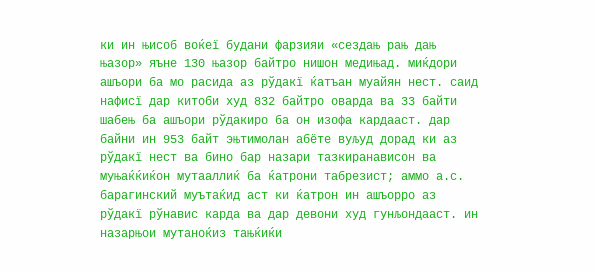ки ин њисоб воќеї будани фарзияи «сездањ рањ дањ њазор» яъне 130 њазор байтро нишон медињад. миќдори ашъори ба мо расида аз рўдакї ќатъан муайян нест. саид нафисї дар китоби худ 832 байтро оварда ва 33 байти шабењ ба ашъори рўдакиро ба он изофа кардааст. дар байни ин 953 байт эњтимолан абёте вуљуд дорад ки аз рўдакї нест ва бино бар назари тазкиранависон ва муњаќќиќон мутааллиќ ба ќатрони табрезист; аммо а.с. барагинский муътаќид аст ки ќатрон ин ашъорро аз рўдакї рўнавис карда ва дар девони худ гунљондааст. ин назарњои мутаноќиз тањќиќи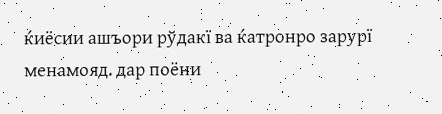ќиёсии ашъори рўдакї ва ќатронро зарурї менамояд. дар поёни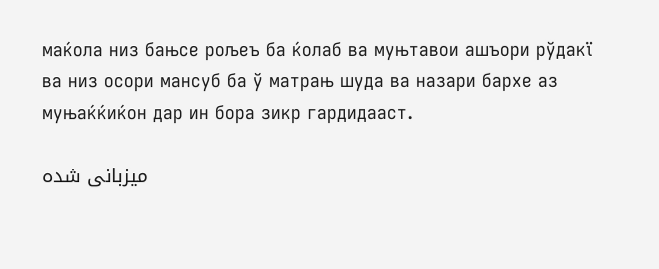маќола низ бањсе рољеъ ба ќолаб ва муњтавои ашъори рўдакї ва низ осори мансуб ба ў матрањ шуда ва назари бархе аз муњаќќиќон дар ин бора зикр гардидааст.

میزبانی شده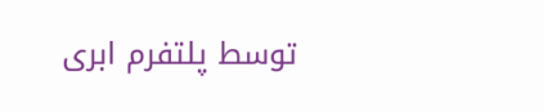توسط پلتفرم ابری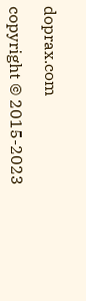doprax.com

copyright © 2015-2023